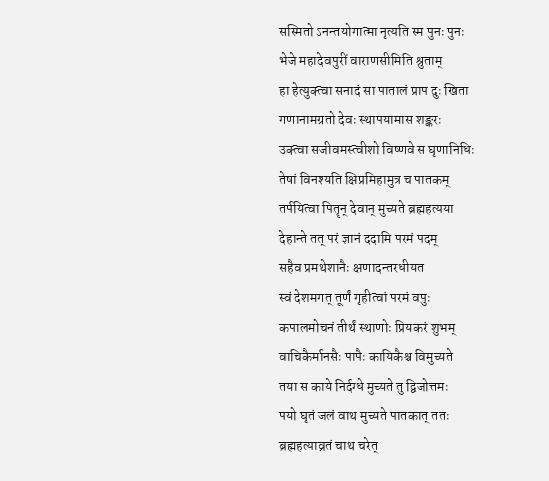सस्मितो ऽनन्तयोगात्मा नृत्यति स्म पुनः पुनः
भेजे महादेवपुरीं वाराणसीमिति श्रुताम्
हा हेत्युक्त्वा सनादं सा पातालं प्राप दुः खिता
गणानामग्रतो देवः स्थापयामास शङ्करः
उक्त्वा सजीवमस्त्वीशो विष्णवे स घृणानिधिः
तेषां विनश्यति क्षिप्रमिहामुत्र च पातकम्
तर्पयित्वा पितॄन् देवान् मुच्यते ब्रह्महत्यया
देहान्ते तत् परं ज्ञानं ददामि परमं पदम्
सहैव प्रमथेशानैः क्षणादन्तरधीयत
स्वं देशमगत् तूर्णं गृहीत्वां परमं वपुः
कपालमोचनं तीर्थं स्थाणोः प्रियकरं शुभम्
वाचिकैर्मानसैः पापैः कायिकैश्च विमुच्यते
तया स काये निर्दग्धे मुच्यते तु द्विजोत्तमः
पयो घृतं जलं वाथ मुच्यते पातकात् ततः
ब्रह्महत्याव्रतं चाथ चरेत्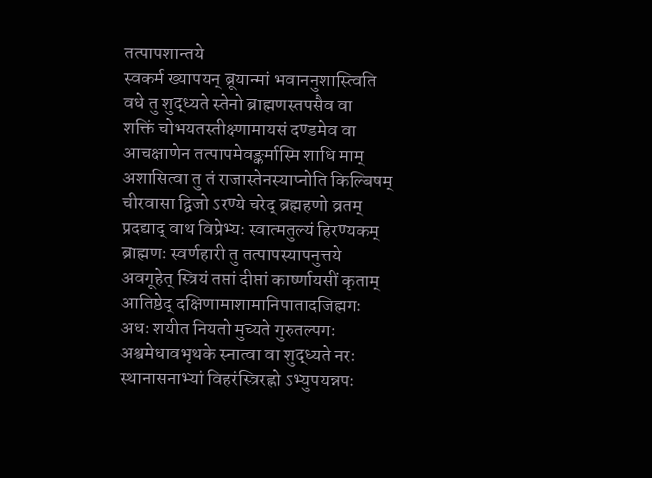तत्पापशान्तये
स्वकर्म ख्यापयन् ब्रूयान्मां भवाननुशास्त्विति
वधे तु शुद्ध्यते स्तेनो ब्राह्मणस्तपसैव वा
शक्तिं चोभयतस्तीक्ष्णामायसं दण्डमेव वा
आचक्षाणेन तत्पापमेवङ्कर्मास्मि शाधि माम्
अशासित्वा तु तं राजास्तेनस्याप्नोति किल्बिषम्
चीरवासा द्विजो ऽरण्ये चरेद् ब्रह्महणो व्रतम्
प्रदद्याद् वाथ विप्रेभ्यः स्वात्मतुल्यं हिरण्यकम्
ब्राह्मणः स्वर्णहारी तु तत्पापस्यापनुत्तये
अवगूहेत् स्त्रियं तप्तां दीप्तां कार्ष्णायसीं कृताम्
आतिष्ठेद् दक्षिणामाशामानिपातादजिह्मगः
अधः शयीत नियतो मुच्यते गुरुतल्पगः
अश्वमेधावभृथके स्नात्वा वा शुद्ध्यते नरः
स्थानासनाभ्यां विहरंस्त्रिरह्नो ऽभ्युपयन्नपः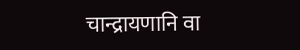चान्द्रायणानि वा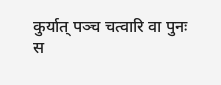कुर्यात् पञ्च चत्वारि वा पुनः
स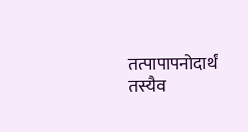तत्पापापनोदार्थं तस्यैव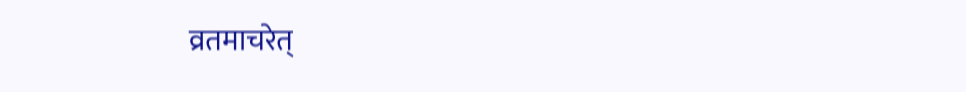व्रतमाचरेत्